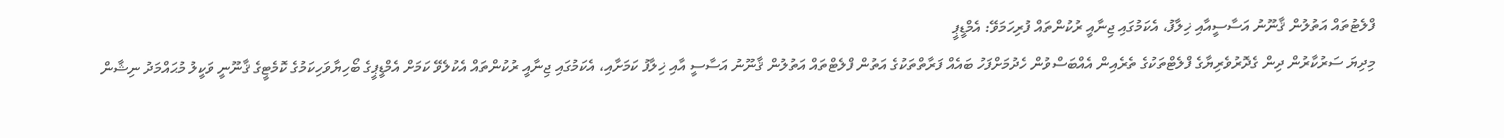ފްލެޓުތައް އަތުލުން ޤާނޫނު އަސާސީއާއި ޚިލާފު، އެކަމުގައި ޖިނާއީ ރުކުންތައް ފުރިހަމަވޭ: އެމްޑީޕީ
މިދިޔަ ސަރުކާރުން ދިން ގެދޮރުވެރިޔާގެ ފްލެޓްތަކުގެ ތެރެއިން އެއްބަސްވުން ހެދުމަށްފަހު ބައެއް ފަރާތްތަކުގެ އަތުން ފްލެޓްތައް އަތުލުން ޤާނޫނު އަސާސީ އާއި ޚިލާފު ކަމަށާއި، އެކަމުގައި ޖިނާއީ ރުކުންތައް އެކުލެވޭ ކަމަށް އެމްޑީޕީގެ ބޯހިޔާވަހިކަމުގެ ކޮމެޓީގެ ޤާނޫނީ ވަކީލު މުޙައްމަދު ނިޝާން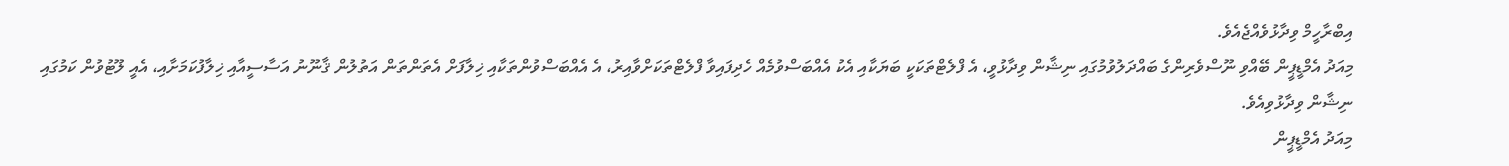އިބްރާހީމް ވިދާޅުވެއްޖެއެވެ.
މިއަދު އެމްޑީޕީން ބޭއްވި ނޫސްވެރިންގެ ބައްދަލުވުމުގައި ނިޝާން ވިދާޅުވީ، އެ ފްލެޓްތަކަކީ ބަޔަކާއި އެކު އެއްބަސްވުމެއް ހެދިފައިވާ ފްލެޓްތަކަށްވާއިރު، އެ އެއްބަސްވުންތަކާއި ޚިލާފަށް އެތަންތަން އަތުލުން ޤާނޫނު އަސާސީއާއި ޚިލާފުކަމަށާއި، އެއީ ލޫޓުވުން ކަމުގައި ނިޝާން ވިދާޅުވިއެވެ.
މިއަދު އެމްޑީޕީން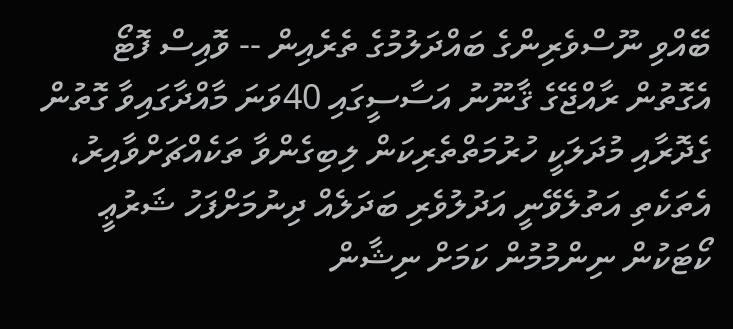ބޭއްވި ނޫސްވެރިންގެ ބައްދަލުމުގެ ތެރެއިން -- ވޮއިސް ފޮޓޯ
އެގޮތުން ރާއްޖޭގެ ޤާނޫނު އަސާސީގައި 40ވަނަ މާއްދާގައިވާ ގޮތުން ގެދޮރާއި މުދަލަކީ ހުރުމަތްތެރިކަން ލިބިގެންވާ ތަކެއްޗަށްވާއިރު، އެތަކެތި އަތުލެވޭނީ އަދުލުވެރި ބަދަލެއް ދިނުމަށްފަހު ޝަރުޢީ ކޯޓަކުން ނިންމުމުން ކަމަށް ނިޝާން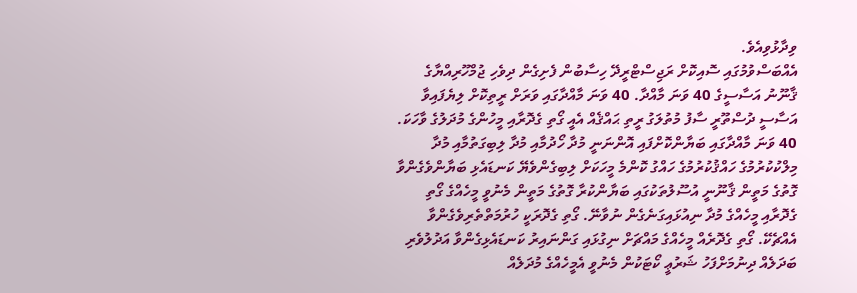ވިދާޅުވިއެވެ.
އެއްބަސްވުމުގައި ސޮއިކޮށް ރަޖިސްޓްރީދޭ ހިސާބުން ފެށިގެން ދިވެހި ޖުމްހޫރިއްޔާގެ ޤާނޫނު އަސާސީގެ 40 ވަނަ މާއްދާ. 40 ވަނަ މާއްދާގައި ވަރަށް ރީތިކޮށް ލިޔެފައިވާ އަސާސީ ދުސްތޫރީ ސާފު މުތުލަގު ރީތި ޙައްޤެއް އެއީ ގޯތި ގެދޮރާއި މީހުންގެ މުދަލުގެ ވާހަކަ. 40 ވަނަ މާއްދާގައި ބަޔާންކޮށްފައި އޮންނަނީ މުދާ ހޯދުމާއި މުދާ ލިބިގަތުމާއި މުދާ މިލްކުކުރުމުގެ ހައްޤުކުރުމުގެ ހައްގު ކޮންމެ މީހަކަށް ލިބިގެންވެޔޭ ކަނޑައެޅި ބަޔާންވެގެންވާ ގޮތުގެ މަތީން ޤާނޫނީ އުސޫލުތަކުގައި ބަޔާންކުރާ ގޮތުގެ މަތީން މެނުވީ މީހެއްގެ ގޯތި ގެދޮރާއި މީހެއްގެ މުދާ ނިއުޅައިގަނެގެން ނުވާނޭ. ގޯތި ގެދޮރަކީ ހުރުމަތްތެރިވެގެންވާ އެއްޗެކޭ. ގޯތި ގެދޮރެއް މީހެއްގެ މައްޗަށް ނިގުޅައި ގަންނައިރު ކަނޑައެޅިގެންވާ އަދުލުވެރި ބަދަލެއް ދިނުމަށްފަހު ޝަރުޢީ ކޯޓަކުން މެނުވީ އެމީހެއްގެ މުދަލެއް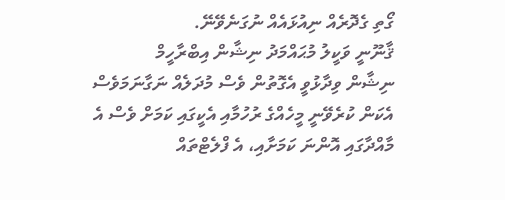ގޯތި ގެދޮރެއް ނިއުޅައެއް ނުގަނެވޭނޭ.
ޤާނޫނީ ވަކީލު މުޙައްމަދު ނިޝާން އިބްރާހީމް
ނިޝާން ވިދާޅުވީ އެގޮތުން ވެސް މުދަލެއް ނަގާނަމަވެސް އެކަން ކުރެވޭނީ މީހެއްގެ ރުހުމާއި އެކީގައި ކަމަށް ވެސް އެ މާއްދާގައި އޮންނަ ކަމަށާއި، އެ ފްލެޓްތައް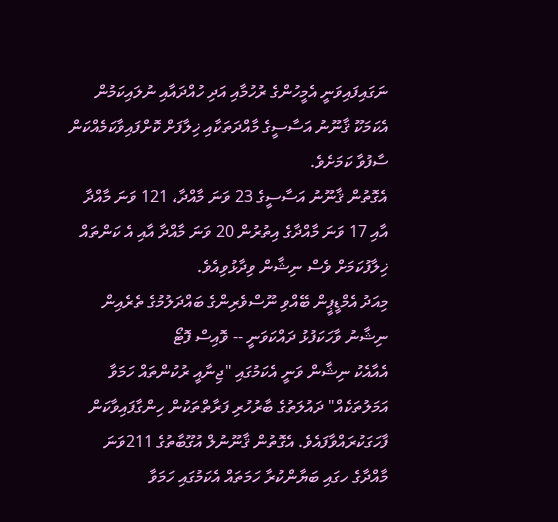ނަގައިފައިވަނީ އެމީހުންގެ ރުހުމާއި އަދި ހުއްދައާއި ނުލައިކަމުން އެކަމަކޫ ޤާނޫނު އަސާސީގެ މާއްދަތަކާއި ޚިލާފަށް ކޮށްފައިވާކަމެއްކަން ސާފުވާ ކަމަށެވެ.
އެގޮތުން ޤާނޫނު އަސާސީގެ 23 ވަނަ މާއްދާ، 121 ވަނަ މާއްދާ އާއި 17 ވަނަ މާއްދާގެ އިތުރުން 20 ވަނަ މާއްދާ އާއި އެ ކަންތައް ޚިލާފުކަމަށް ވެސް ނިޝާން ވިދާޅުވިއެވެ.
މިއަދު އެމްޑީޕީން ބޭއްވި ނޫސްވެރިންގެ ބައްދަލުމުގެ ތެރެއިން ނިޝާނު ވާހަކަފުޅު ދައްކަވަނީ -- ވޮއިސް ފޮޓޯ
އެއާއެކު ނިޝާން ވަނީ އެކަމުގައި "ޖިނާއީ ރުކުންތައް ހަމަވާ އަމަލުތަކެއް" ދައުލަތުގެ ބާރުހުރި ފަރާތްތަކުން ހިންގާފައިވާކަން ފާހަގަކުރައްވާފައެވެ. އެގޮތުން ޤާނޫނުލް އުގޫބާތުގެ 211ވަނަ މާއްދާގެ ހގައި ބަޔާންކުރާ ހަމަތައް އެކަމުގައި ހަމަވާ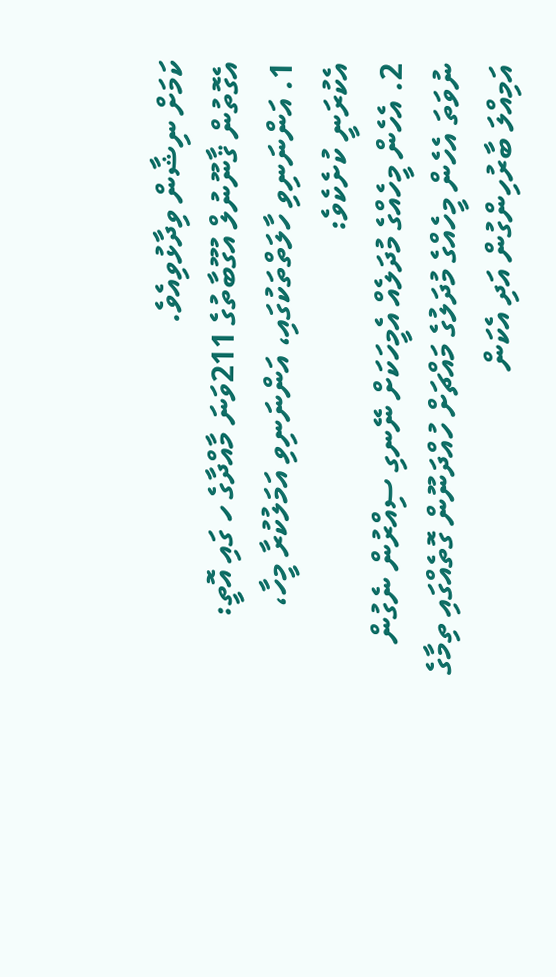ކަމަށް ނިޝާން ވިދާޅުވިއެވެ.
އެގޮތުން ޤާނޫނުލް އުގޫބާތުގެ 211ވަނަ މާއްދާގެ ހ ގައި އޮތީ:
1. އަންނަނިވި ހާލަތްތަކުގައި، އަންނަނިވި އަމަލުކުރާ މީހާ، އެކުރަނީ ކުށެކެވެ:
2. އެހެން މީހެއްގެ މުދަލެއް އެމީހަކަށް ނޭނގި ސިއްރުން ނެގުން ނުވަތަ އެހެން މީހެއްގެ މުދަލުގެ މައްޗަށް ހުއްދަނޫން ގޮތެއްގައި ތިމާގެ އަމިއްލަ ބާރުހިންގުން އަދި އެކަން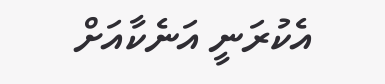އެކުރަނީ އަނެކާއަށް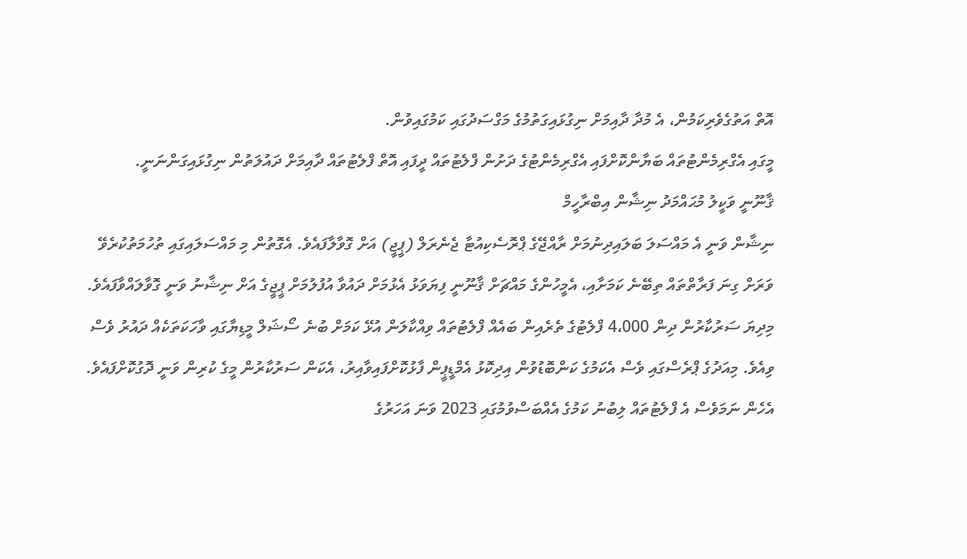އޮތް އަތުގެވެރިކަމުން، އެ މުދާ ދާއިމަށް ނިގުޅައިގަތުމުގެ މަގްސަދުގައި ކަމުގައިވުން.
މީގައި އެގްރިމެންޓުތައް ބަޔާންކޮށްފައި އެގްރިމެންޓުގެ ދަށުން ފްލެޓުތައް ދީފައި އޮތް ފްލެޓުތައް ދާއިމަށް ދައުލަތުން ނިގުޅައިގަންނަނީ.
ޤާނޫނީ ވަކީލު މުޙައްމަދު ނިޝާން އިބްރާހީމް
ނިޝާން ވަނީ އެ މައްސަލަ ބަލައިދިނުމަށް ރާއްޖޭގެ ޕްރޮސެކިއުޓާ ޖެނެރަލް (ޕީޖީ) އަށް ގޮވާލާފައެވެ. އެގޮތުން މި މައްސަލައިގައި ތުހުމަތުކުރެވޭ ވަރަށް ގިނަ ފަރާތްތައް ތިބޭނެ ކަމަށާއި، އެމީހުންގެ މައްޗަށް ޤާނޫނީ ފިޔަވަޅު އެޅުމަށް ދައުވާ އުފުލުމަށް ޕީޖީގެ އަށް ނިޝާނު ވަނީ ގޮވާލައްވާފައެވެ.
މިދިޔަ ސަރުކާރުން ދިން 4،000 ފްލެޓުގެ ތެރެއިން ބައެއް ފްލެޓުތައް ވިއްކާލަން އުޅޭ ކަމަށް ބުނެ ސޯޝަލް މީޑިޔާގައި ވާހަކަތަކެއް ދައުރު ވެސް ވިއެވެ. މިއަދުގެ ޕްރެސްގައި ވެސް އެކަމުގެ ކަންބޮޑުވުން އިދިކޮޅު އެމްޑީޕީން ފާޅުކޮށްފައިވާއިރު، އެކަން ސަރުކާރުން މީގެ ކުރިން ވަނީ ދޮގުކޮށްފައެވެ.
އެހެން ނަމަވެސް އެ ފްލެޓުތައް ލިބުނު ކަމުގެ އެއްބަސްވުމުގައި 2023 ވަނަ އަހަރުގެ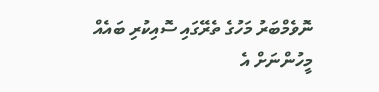ނޮވެމްބަރު މަހުގެ ތެރޭގައި ސޮއިކުރި ބައެއް މީހުންނަށް އެ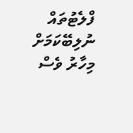ފްލެޓުތައް ނުލިބޭކަމަށް މިހާރު ވެސް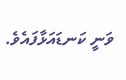ވަނީ ކަނޑައަޅާފައެވެ.